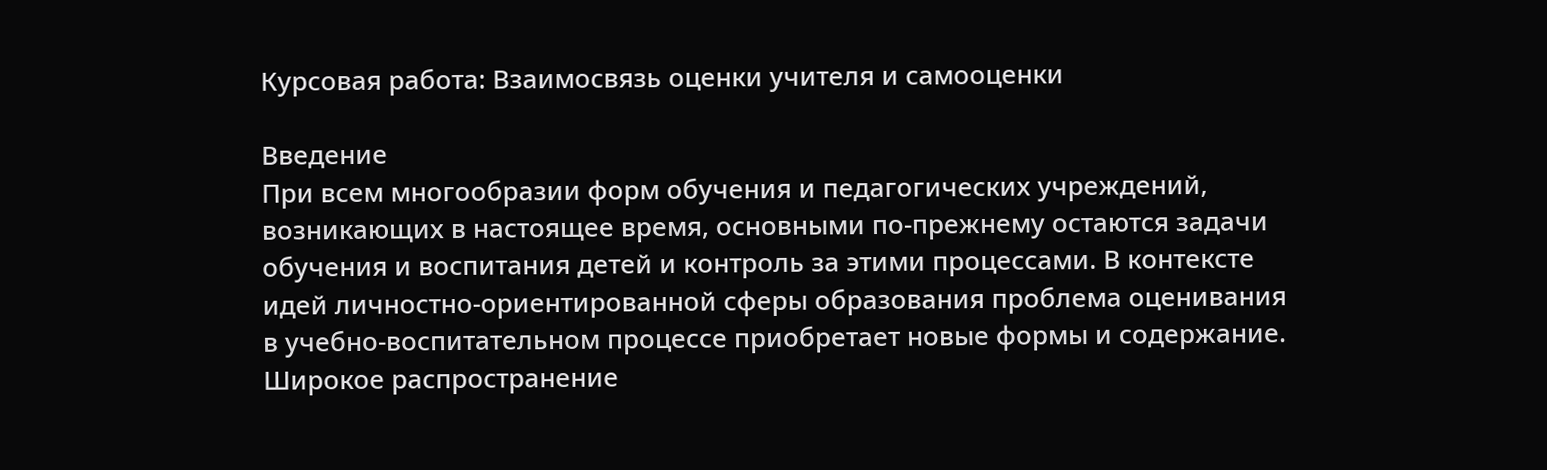Курсовая работа: Взаимосвязь оценки учителя и самооценки

Введение
При всем многообразии форм обучения и педагогических учреждений, возникающих в настоящее время, основными по-прежнему остаются задачи обучения и воспитания детей и контроль за этими процессами. В контексте идей личностно-ориентированной сферы образования проблема оценивания в учебно-воспитательном процессе приобретает новые формы и содержание. Широкое распространение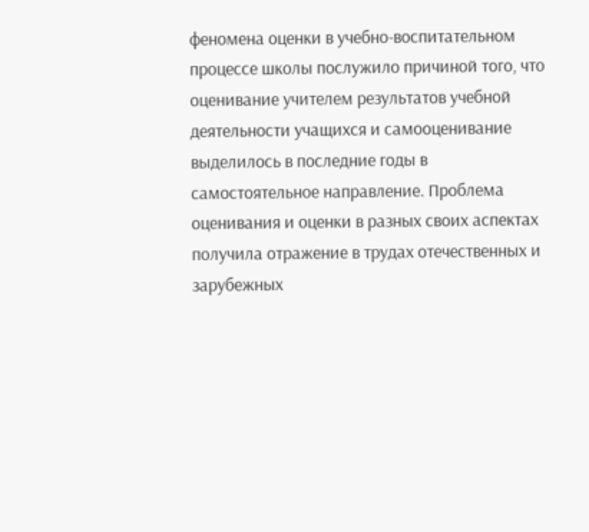феномена оценки в учебно-воспитательном процессе школы послужило причиной того, что оценивание учителем результатов учебной деятельности учащихся и самооценивание выделилось в последние годы в самостоятельное направление. Проблема оценивания и оценки в разных своих аспектах получила отражение в трудах отечественных и зарубежных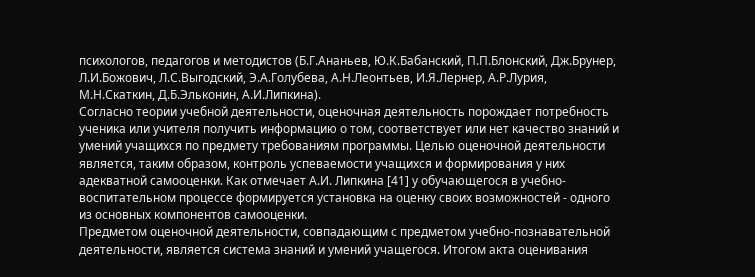психологов, педагогов и методистов (Б.Г.Ананьев, Ю.К.Бабанский, П.П.Блонский, Дж.Брунер, Л.И.Божович, Л.С.Выгодский, Э.А.Голубева, А.Н.Леонтьев, И.Я.Лернер, А.Р.Лурия, М.Н.Скаткин, Д.Б.Эльконин, А.И.Липкина).
Согласно теории учебной деятельности, оценочная деятельность порождает потребность ученика или учителя получить информацию о том, соответствует или нет качество знаний и умений учащихся по предмету требованиям программы. Целью оценочной деятельности является, таким образом, контроль успеваемости учащихся и формирования у них адекватной самооценки. Как отмечает А.И. Липкина [41] у обучающегося в учебно-воспитательном процессе формируется установка на оценку своих возможностей - одного из основных компонентов самооценки.
Предметом оценочной деятельности, совпадающим с предметом учебно-познавательной деятельности, является система знаний и умений учащегося. Итогом акта оценивания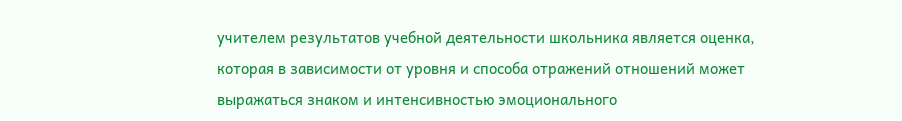учителем результатов учебной деятельности школьника является оценка, которая в зависимости от уровня и способа отражений отношений может выражаться знаком и интенсивностью эмоционального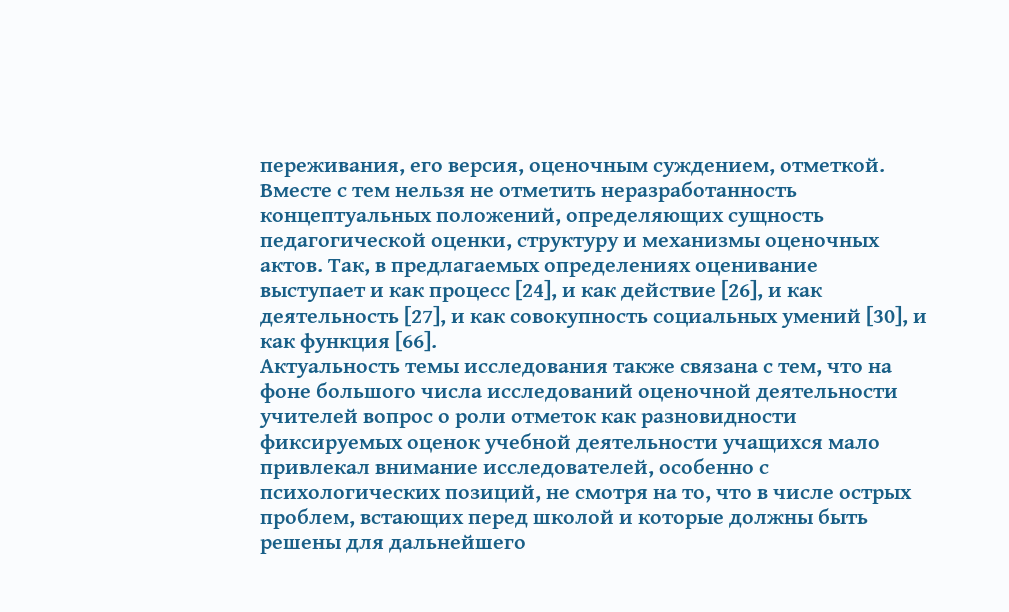переживания, его версия, оценочным суждением, отметкой.
Вместе с тем нельзя не отметить неразработанность концептуальных положений, определяющих сущность педагогической оценки, структуру и механизмы оценочных актов. Так, в предлагаемых определениях оценивание выступает и как процесс [24], и как действие [26], и как деятельность [27], и как совокупность социальных умений [30], и как функция [66].
Актуальность темы исследования также связана с тем, что на фоне большого числа исследований оценочной деятельности учителей вопрос о роли отметок как разновидности фиксируемых оценок учебной деятельности учащихся мало привлекал внимание исследователей, особенно с психологических позиций, не смотря на то, что в числе острых проблем, встающих перед школой и которые должны быть решены для дальнейшего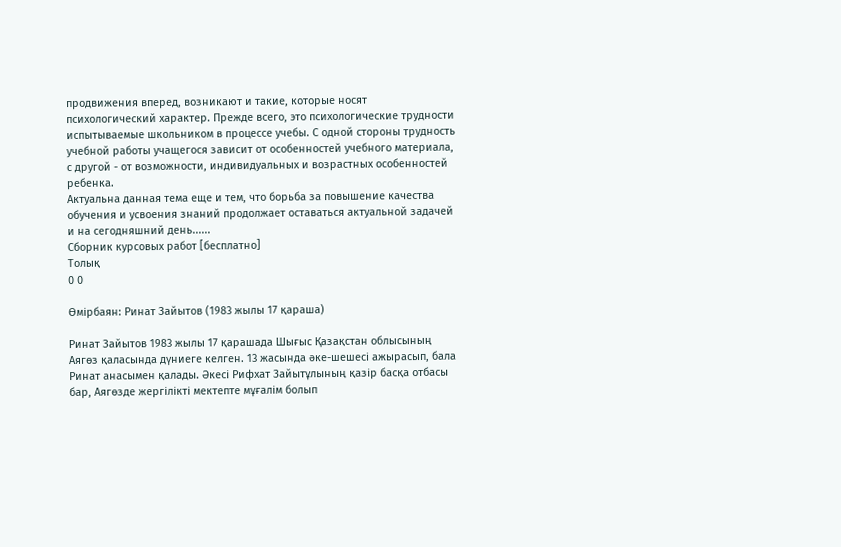продвижения вперед, возникают и такие, которые носят психологический характер. Прежде всего, это психологические трудности испытываемые школьником в процессе учебы. С одной стороны трудность учебной работы учащегося зависит от особенностей учебного материала, с другой - от возможности, индивидуальных и возрастных особенностей ребенка.
Актуальна данная тема еще и тем, что борьба за повышение качества обучения и усвоения знаний продолжает оставаться актуальной задачей и на сегодняшний день......
Сборник курсовых работ [бесплатно]
Толық
0 0

Өмірбаян: Ринат Зайытов (1983 жылы 17 қараша)

Ринат Зайытов 1983 жылы 17 қарашада Шығыс Қазақстан облысының Аягөз қаласында дүниеге келген. 13 жасында әке-шешесі ажырасып, бала Ринат анасымен қалады. Әкесі Рифхат Зайытұлының қазір басқа отбасы бар, Аягөзде жергілікті мектепте мұғалім болып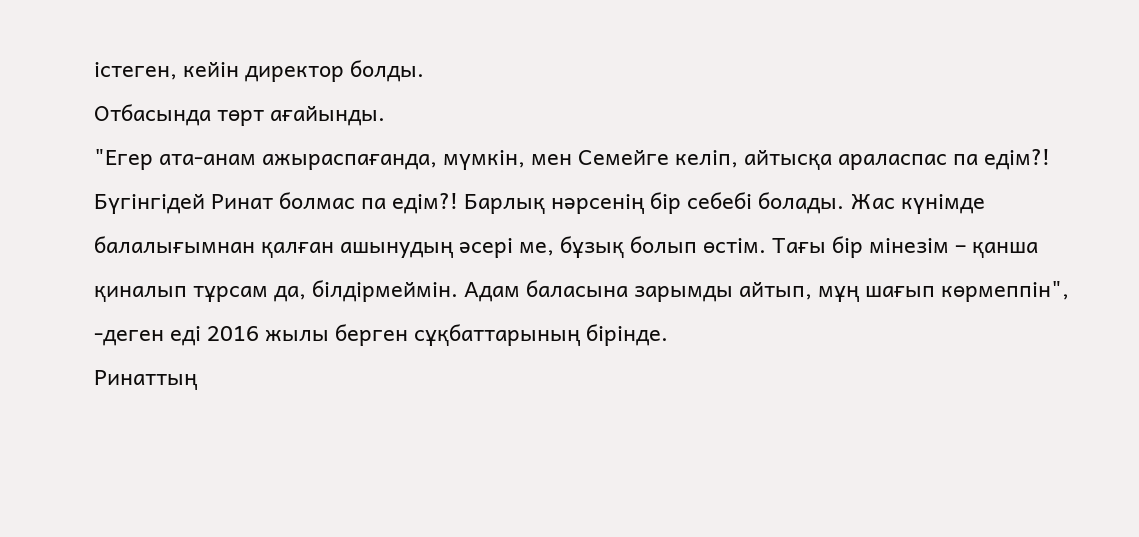істеген, кейін директор болды.
Отбасында төрт ағайынды.
"Егер ата-анам ажыраспағанда, мүмкін, мен Семейге келіп, айтысқа араласпас па едім?! Бүгінгідей Ринат болмас па едім?! Барлық нәрсенің бір себебі болады. Жас күнімде балалығымнан қалған ашынудың әсері ме, бұзық болып өстім. Тағы бір мінезім – қанша қиналып тұрсам да, білдірмеймін. Адам баласына зарымды айтып, мұң шағып көрмеппін", -деген еді 2016 жылы берген сұқбаттарының бірінде.
Ринаттың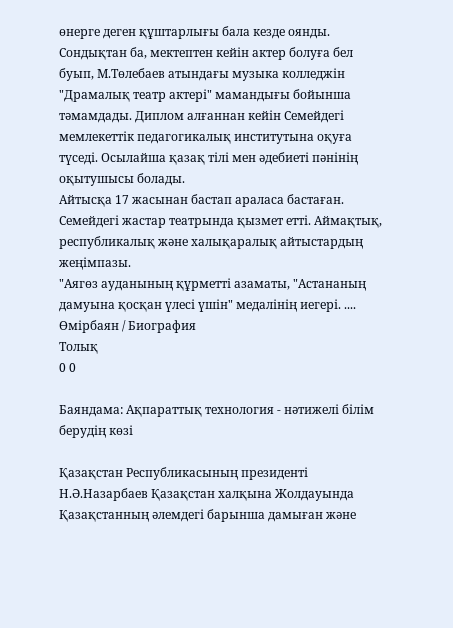өнерге деген құштарлығы бала кезде оянды. Сондықтан ба, мектептен кейін актер болуға бел буып, М.Төлебаев атындағы музыка колледжін "Драмалық театр актері" мамандығы бойынша тәмамдады. Диплом алғаннан кейін Семейдегі мемлекеттік педагогикалық институтына оқуға түседі. Осылайша қазақ тілі мен әдебиеті пәнінің оқытушысы болады.
Айтысқа 17 жасынан бастап араласа бастаған. Семейдегі жастар театрында қызмет етті. Аймақтық, республикалық және халықаралық айтыстардың жеңімпазы.
"Аягөз ауданының құрметті азаматы, "Астананың дамуына қосқан үлесі үшін" медалінің иегері. ....
Өмірбаян / Биография
Толық
0 0

Баяндама: Ақпараттық технология - нәтижелі білім берудің көзі

Қазақстан Республикасының президенті Н.Ә.Назарбаев Қазақстан халқына Жолдауында Қазақстанның әлемдегі барынша дамыған және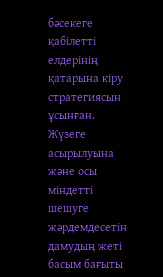бәсекеге қабілетті елдерінің қатарына кіру стратегиясын ұсынған. Жүзеге асырылуына және осы міндетті шешуге жәрдемдесетін дамудың жеті басым бағыты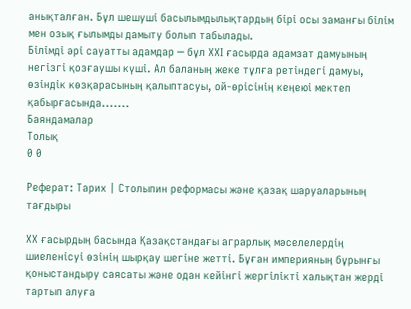анықталған. Бұл шешуші басылымдылықтардың бірі осы заманғы білім мен озық ғылымды дамыту болып табылады.
Білімді әрі сауатты адамдар ─ бұл ХХІ ғасырда адамзат дамуының негізгі қозғаушы күші. Ал баланың жеке тұлға ретіндегі дамуы, өзіндік көзқарасының қалыптасуы, ой-өрісінің кеңеюі мектеп қабырғасында.......
Баяндамалар
Толық
0 0

Реферат: Тарих | Столыпин реформасы және қазақ шаруаларының тағдыры

ХХ ғасырдың басында Қазақстандағы аграрлық мәселелердің шиеленісуі өзінің шырқау шегіне жетті. Бұған империяның бұрынғы қоныстандыру саясаты және одан кейінгі жергілікті халықтан жерді тартып алуға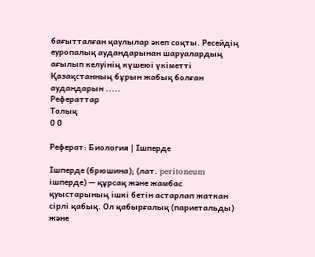бағытталған қаулылар әкеп соқты. Ресейдің еуропалық аудандарынан шаруалардың ағылып келуінің күшеюі үкіметті Қазақстанның бұрын жабық болған аудандарын .....
Рефераттар
Толық
0 0

Реферат: Биология | Ішперде

Ішперде (брюшина); (лат. peritoneum ішперде) — құрсақ және жамбас қуыстарының ішкі бетін астарлап жаткан сірлі қабық. Ол қабырғалық (париетальды) және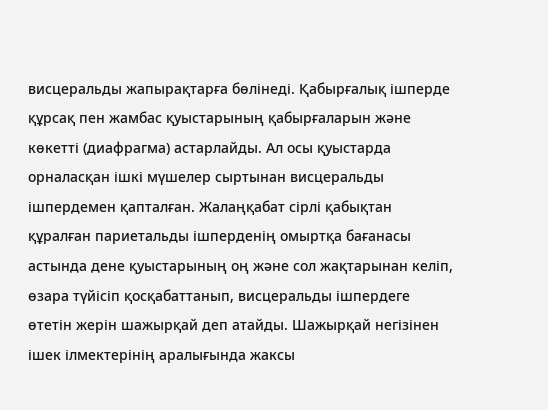висцеральды жапырақтарға бөлінеді. Қабырғалық ішперде құрсақ пен жамбас қуыстарының қабырғаларын және көкетті (диафрагма) астарлайды. Ал осы қуыстарда орналасқан ішкі мүшелер сыртынан висцеральды ішпердемен қапталған. Жалаңқабат сірлі қабықтан құралған париетальды ішперденің омыртқа бағанасы астында дене қуыстарының оң және сол жақтарынан келіп, өзара түйісіп қосқабаттанып, висцеральды ішпердеге өтетін жерін шажырқай деп атайды. Шажырқай негізінен ішек ілмектерінің аралығында жаксы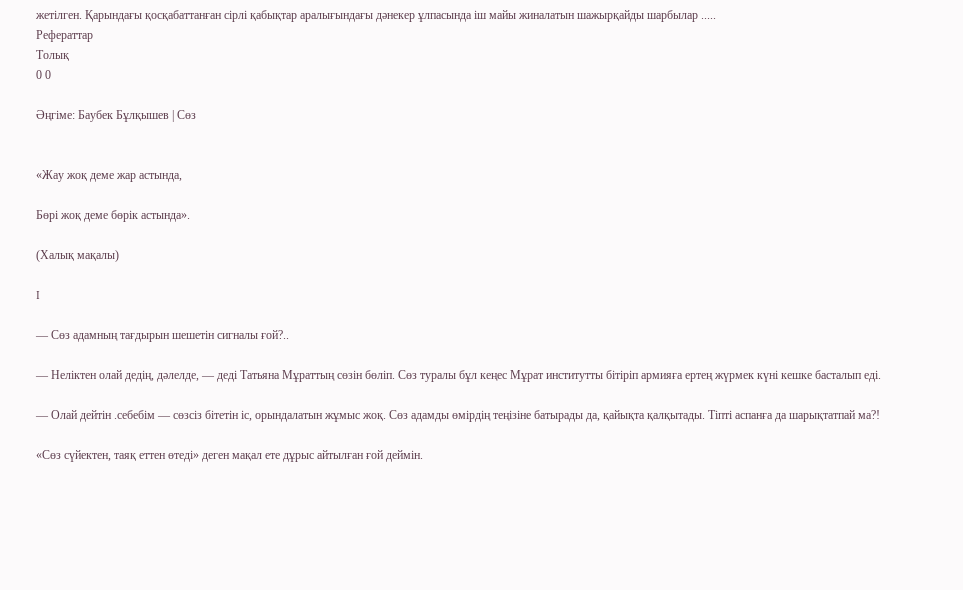жетілген. Қарындағы қосқабаттанған сірлі қабықтар аралығындағы дәнекер ұлпасында іш майы жиналатын шажырқайды шарбылар .....
Рефераттар
Толық
0 0

Әңгіме: Баубек Бұлқышев | Сөз


«Жау жоқ деме жар астында,

Бөрі жоқ деме бөрік астында».

(Халық мақалы)

I

— Сөз адамның тағдырын шешетін сигналы ғой?..

— Неліктен олай дедің, дәлелде, — деді Татьяна Мұраттың сөзін бөліп. Сөз туралы бұл кеңес Мұрат институтты бітіріп армияға ертең жүрмек күні кешке басталып еді.

— Олай дейтін .себебім — сөзсіз бітетін іс, орындалатын жұмыс жоқ. Сөз адамды өмірдің теңізіне батырады да, қайықта қалқытады. Тіпті аспанға да шарықтатпай ма?!

«Сөз сүйектен, таяқ еттен өтеді» деген мақал ете дұрыс айтылған ғой деймін.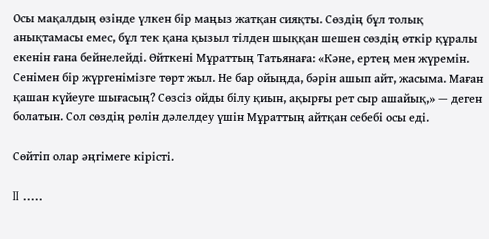Осы мақалдың өзінде үлкен бір маңыз жатқан сияқты. Сөздің бұл толық анықтамасы емес, бұл тек қана қызыл тілден шыққан шешен сөздің өткір құралы екенін ғана бейнелейді. Өйткені Мұраттың Татьянаға: «Кәне, ертең мен жүремін. Сенімен бір жүргенімізге төрт жыл. Не бар ойыңда, бәрін ашып айт, жасыма. Маған қашан күйеуге шығасың? Сөзсіз ойды білу қиын, ақырғы рет сыр ашайық,» — деген болатын. Сол сөздің рөлін дәлелдеу үшін Мұраттың айтқан себебі осы еді.

Сөйтіп олар әңгімеге кірісті.

II .....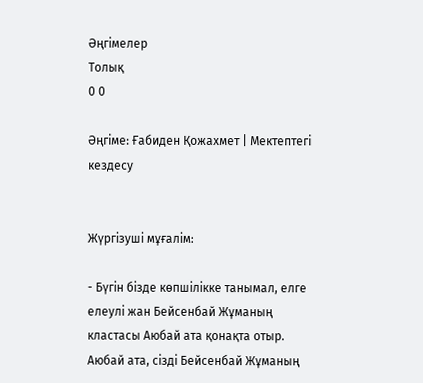Әңгімелер
Толық
0 0

Әңгіме: Ғабиден Қожахмет | Мектептегі кездесу


Жүргізуші мұғалім:

- Бүгін бізде көпшілікке танымал, елге елеулі жан Бейсенбай Жұманың кластасы Аюбай ата қонақта отыр. Аюбай ата, сізді Бейсенбай Жұманың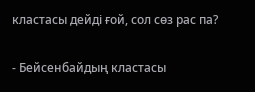кластасы дейді ғой, сол сөз рас па?

- Бейсенбайдың кластасы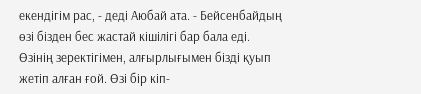екендігім рас, - деді Аюбай ата. - Бейсенбайдың өзі бізден бес жастай кішілігі бар бала еді. Өзінің зеректігімен, алғырлығымен бізді қуып жетіп алған ғой. Өзі бір кіп-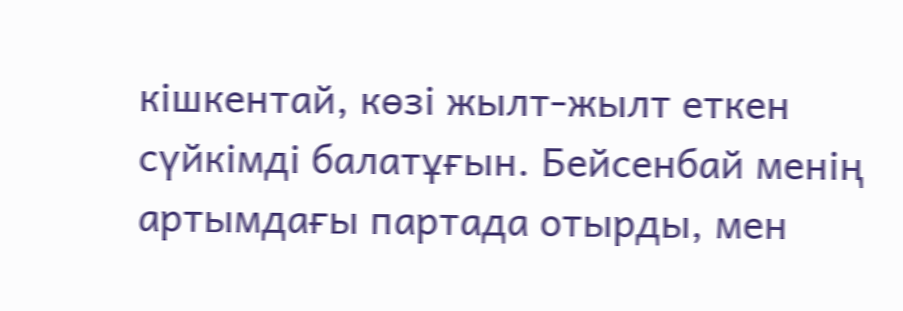кішкентай, көзі жылт-жылт еткен сүйкімді балатұғын. Бейсенбай менің артымдағы партада отырды, мен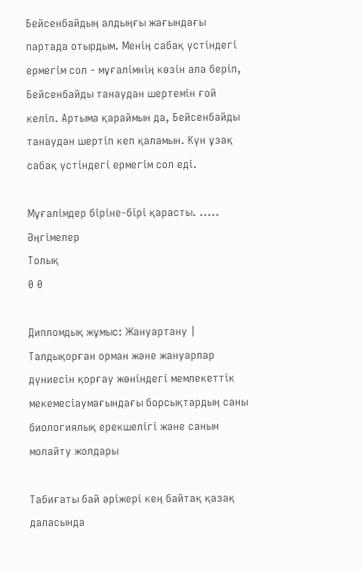Бейсенбайдың алдыңғы жағындағы партада отырдым. Менің сабақ үстіндегі ермегім сол - мұғалімнің көзін ала беріп, Бейсенбайды танаудан шертемін ғой келіп. Артыма қараймын да, Бейсенбайды танаудан шертіп кеп қаламын. Күн ұзақ сабақ үстіндегі ермегім сол еді.

Мұғалімдер біріне-бірі қарасты. .....
Әңгімелер
Толық
0 0

Дипломдық жұмыс: Жануартану | Талдықорған орман және жануарлар дүниесін қорғау жөніндегі мемлекеттік мекемесіаумағындағы борсықтардың саны биологиялық ерекшелігі және санын молайту жолдары

Табиғаты бай әріжері кең байтақ қазақ даласында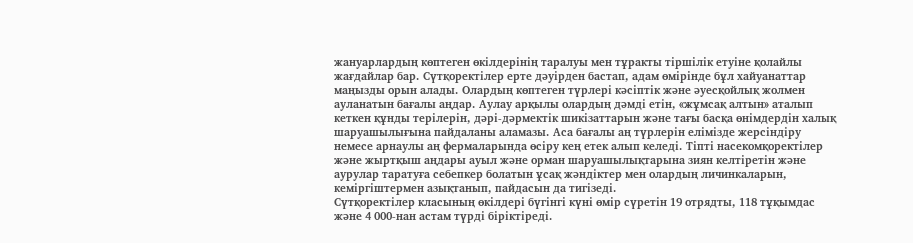жануарлардың көптеген өкілдерінің таралуы мен тұракты тіршілік етуіне қолайлы жағдайлар бар. Сүтқоректілер ерте дәуірден бастап, адам өмірінде бұл хайуанаттар маңызды орын алады. Олардың көптеген түрлері кәсіптік және әуесқойлық жолмен ауланатын бағалы аңдар. Аулау арқылы олардың дәмді етін, «жұмсақ алтын» аталып кеткен құнды терілерін, дәрі-дәрмектік шикізаттарын және тағы басқа өнімдердін халық шаруашылығына пайдаланы аламазы. Аса бағалы аң түрлерін елімізде жерсіндіру немесе арнаулы аң фермаларында өсіру кең етек алып келеді. Тіпті насекомқоректілер және жыртқыш аңдары ауыл және орман шаруашылықтарына зиян келтіретін және аурулар таратуға себепкер болатын ұсақ жәндіктер мен олардың личинкаларын, кеміргіштермен азықтанып, пайдасын да тигізеді.
Сүтқоректілер класының өкілдері бүгінгі күні өмір сүретін 19 отрядты, 118 тұқымдас және 4 000-нан астам түрді біріктіреді.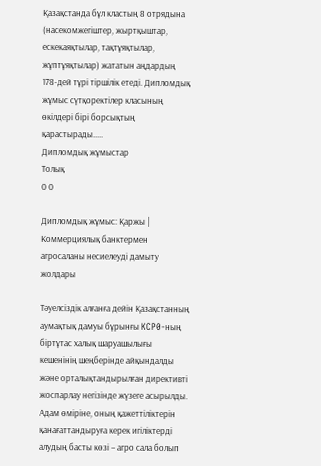Қазақстанда бұл кластың 8 отрядына (насекомжегіштер, жыртқыштар, ескекаяқтылар, тақтұяқтылар, жұптұяқтылар) жататын аңдардың 178-дей тұрі тіршілік етеді. Дипломдық жұмыс сүтқоректілер класының өкілдері бірі борсықтың қарастырады.....
Дипломдық жұмыстар
Толық
0 0

Дипломдық жұмыс: Қаржы | Коммерциялық банктермен агросаланы несиелеуді дамыту жолдары

Тәуелсiздiк алғанға дейiн Қазақстанның аумақтық дамуы бұрынғы KCP0-ның бiртұтас халық шаруашылығы кешенiнiң шеңберiнде айқындалды және орталықтандырылған директивтi жоспарлау негiзiнде жүзеге асырылды.
Адам өміріне, оның қажеттіліктерін қанағаттандыруға керек игіліктерді алудың басты көзі – агро сала болып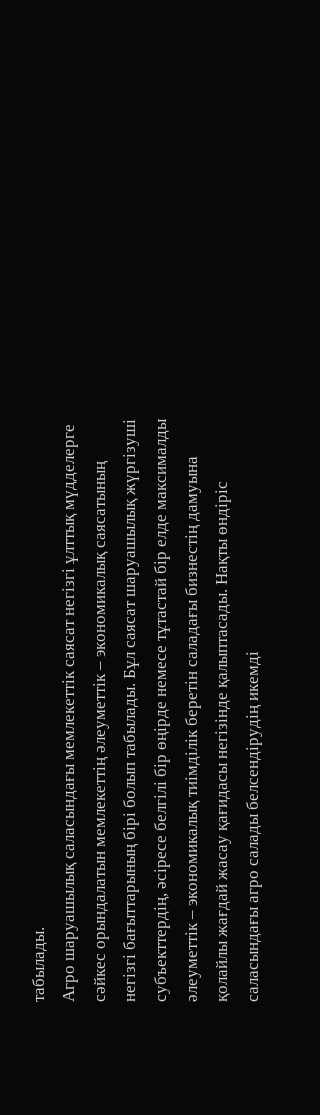табылады.
Агро шаруашылық саласындағы мемлекеттік саясат негізгі ұлттық мүдделерге сәйкес орындалатын мемлекеттің әлеуметтік – экономикалық саясатының негізгі бағыттарының бірі болып табылады. Бұл саясат шаруашылық жүргізуші субъекттердің, әсіресе белгілі бір өңірде немесе тұтастай бір елде максималды әлеуметтік – экономикалық тиімділік беретін саладағы бизнестің дамуына қолайлы жағдай жасау қағидасы негізінде қалыптасады. Нақты өндіріс саласындағы агро салады белсендірудің икемді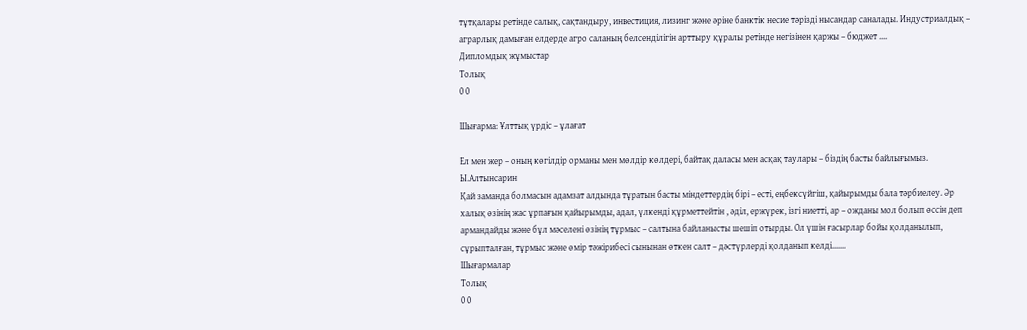тұтқалары ретінде салық, сақтандыру, инвестиция, лизинг және әріне банктік несие тәрізді нысандар саналады. Индустриалдық – аграрлық дамыған елдерде агро саланың белсенділігін арттыру құралы ретінде негізінен қаржы – бюджет ....
Дипломдық жұмыстар
Толық
0 0

Шығарма: Ұлттық үрдіс – ұлағат

Ел мен жер – оның көгілдір орманы мен мөлдір көлдері, байтақ даласы мен асқақ таулары – біздің басты байлығымыз.
Ы.Алтынсарин
Қай заманда болмасын адамзат алдында тұратын басты міндеттердің бірі – есті, еңбексүйгіш, қайырымды бала тәрбиелеу. Әр халық өзінің жас ұрпағын қайырымды, адал, үлкенді құрметтейтін , әділ, ержүрек, ізгі ниетті, ар – ожданы мол болып өссін деп армандайды және бұл мәселені өзінің тұрмыс – салтына байланысты шешіп отырды. Ол үшін ғасырлар бойы қолданылып, сұрыпталған, тұрмыс және өмір тәжірибесі сынынан өткен салт – дәстүрлерді қолданып келді.......
Шығармалар
Толық
0 0